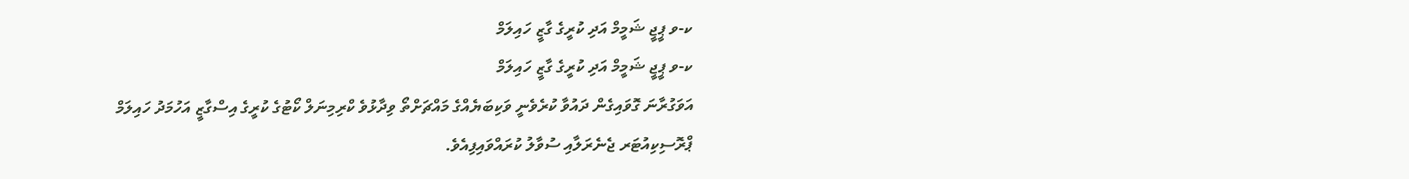ކ-ވ ޕީޖީ ޝަމީމް އަދި ކުރީގެ ގާޒީ ހައިލަމް
ކ-ވ ޕީޖީ ޝަމީމް އަދި ކުރީގެ ގާޒީ ހައިލަމް
އަވަގުރާނަ ގޮވައިގެން ދައުވާ ކުރެވެނީ ވަކިބަޔެއްގެ މައްޗަށްތޯ ވިދާޅުވެ ކްރިމިނަލް ކޯޓުގެ ކުރީގެ އިސްގާޒީ އަހުމަދު ހައިލަމް ޕްރޮސިކިއުޓަރ ޖެނެރަލާއި ސުވާލު ކުރައްވައިފިއެވެ.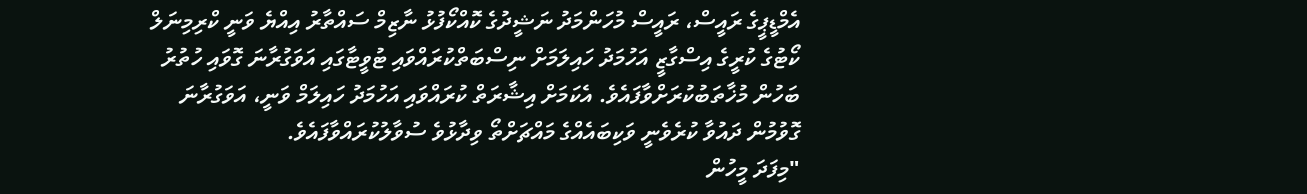އެމްޑީޕީގެ ރައީސް، ރައީސް މުހަންމަދު ނަޝީދުގެ ކޮއްކޯފުޅު ނާޒިމް ސައްތާރު އިއްޔެ ވަނީ ކްރިމިނަލް ކޯޓުގެ ކުރީގެ އިސްގާޒީ އަހުމަދު ހައިލަމަށް ނިސްބަތްކުރައްވައި ޓުވީޓާގައި އަވަގުރާނަ ގޮވައި ހުތުރު ބަހުން މުޚާތަބުކުރަށްވާފައެވެ. އެކަމަށް އިޝާރަތް ކުރައްވައި އަހުމަދު ހައިލަމް ވަނީ، އަވަގުރާނަ ގޮވުމުން ދައުވާ ކުރެވެނީ ވަކިބައެއްގެ މައްޗަށްތޯ ވިދާޅުވެ ސުވާލުކުރައްވާފައެވެ.
"މިފަދަ މީހުން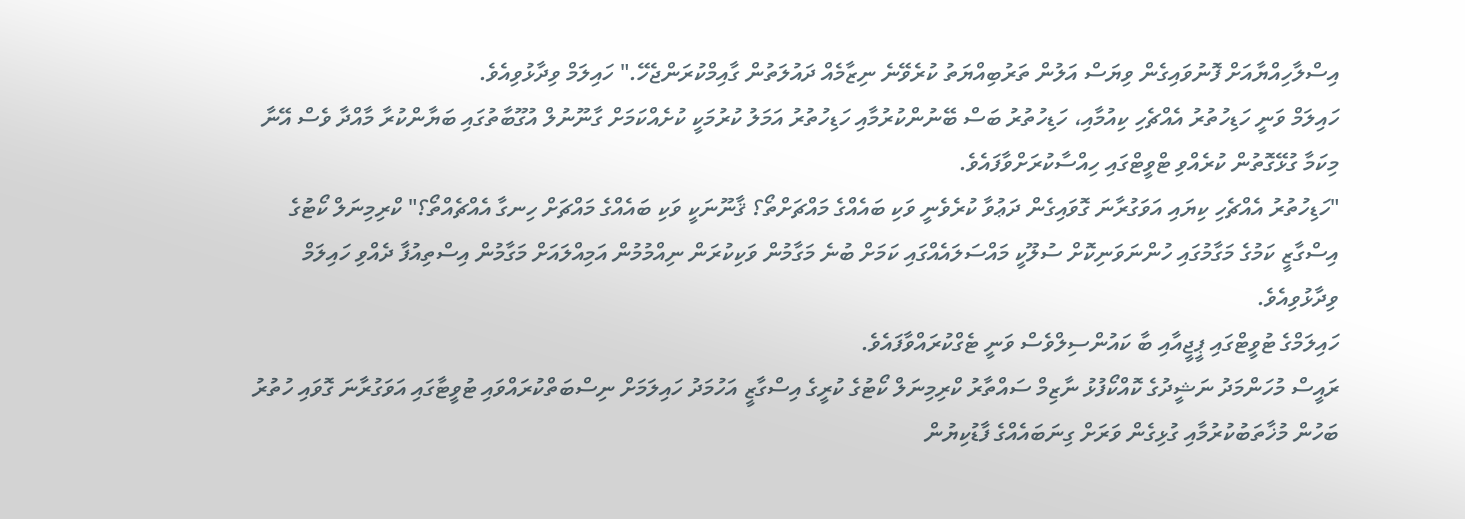އިސްލާހިއްޔާއަށް ފޮނުވައިގެން ވިޔަސް އަލުން ތަރުބިއްޔަތު ކުރެވޭނެ ނިޒާމެއް ދައުލަތުން ގާއިމްކުރަންޖެހޭ." ހައިލަމް ވިދާޅުވިއެވެ.
ހައިލަމް ވަނީ ހަޑިހުތުރު އެއްޗެހި ކިއުމާއި، ހަޑިހުތުރު ބަސް ބޭނުންކުރުމާއި ހަޑިހުތުރު އަމަލު ކުރުމަކީ ކުށެއްކަމަށް ގާނޫނުލް އުގޫބާތުގައި ބަޔާންކުރާ މާއްދާ ވެސް އޭނާ މިކަމާ ގުޅޭގޮތުން ކުރެއްވި ޓްވީޓްގައި ހިއްސާކުރަށްވާފައެވެ.
"ހަޑިހުތުރު އެއްޗެހި ކިޔައި އަވަގުރާނަ ގޮވައިގެން ދަޢުވާ ކުރެވެނީ ވަކި ބައެއްގެ މައްޗަށްތޯ؟ ޤާނޫނަކީ ވަކި ބައެއްގެ މައްޗަށް ހިނގާ އެއްޗެއްތޯ؟" ކްރިމިނަލް ކޯޓުގެ އިސްގާޒީ ކަމުގެ މަގާމުގައި ހުންނަވަނިކޮށް ސުލޫކީ މައްސަލައެއްގައި ކަމަށް ބުނެ މަގާމުން ވަކިކުރަން ނިއްމުމުން އަމިއްލައަށް މަގާމުން އިސްތިއުފާ ދެއްވި ހައިލަމް ވިދާޅުވިއެވެ.
ހައިލަމްގެ ޓުވީޓްގައި ޕީޖީއާއި ބާ ކައުންސިލްވެސް ވަނީ ޓެގްކުރައްވާފައެވެ.
ރައީސް މުހަންމަދު ނަޝީދުގެ ކޮއްކޯފުޅު ނާޒިމް ސައްތާރު ކްރިމިނަލް ކޯޓުގެ ކުރީގެ އިސްގާޒީ އަހުމަދު ހައިލަމަށް ނިސްބަތްކުރައްވައި ޓުވީޓާގައި އަވަގުރާނަ ގޮވައި ހުތުރު ބަހުން މުޚާތަބުކުރުމާއި ގުޅިގެން ވަރަށް ގިނަބައެއްގެ ފާޑުކިޔުން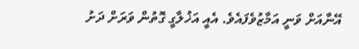އޭނާއަށް ވަނީ އަމާޒުވެފައެވެ. އެއީ އަޚުލާގީ ގޮތުން ވަރަށް ދަށު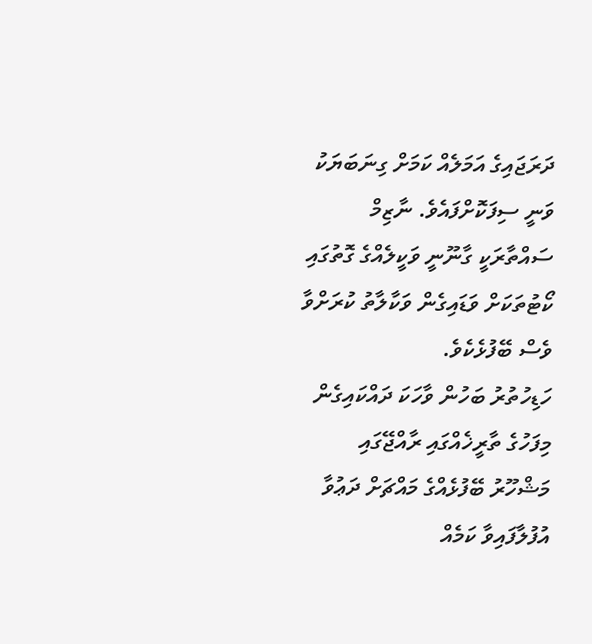ދަރަޖައިގެ އަމަލެއް ކަމަށް ގިނަބަޔަކު ވަނީ ސިފަކޮށްފައެވެ. ނާޒިމް ސައްތާރަކީ ގާނޫނީ ވަކީލެއްގެ ގޮތުގައި ކޯޓުތަކަށް ވަޑައިގެން ވަކާލާތު ކުރަށްވާ ވެސް ބޭފުޅެކެވެ.
ހަޑިހުތުރު ބަހުން ވާހަކަ ދައްކައިގެން މިފަހުގެ ތާރީޚެއްގައި ރާއްޖޭގައި މަޝްހޫރު ބޭފުޅެއްގެ މައްޗަށް ދަޢުވާ އުފުލާފައިވާ ކަމެއް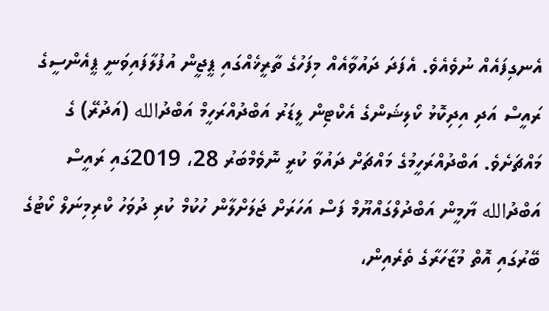އެނގިފައެއް ނުވެއެވެ. އެފަދަ ދައުވާއެއް މިފަހުގެ ތާރީޚެއްގައި ޕީޖީން އުފުލާފައިވަނީ ޕީއެންސީގެ ރައީސް އަދި އިދިކޮޅު ކޯލިޝަންގެ އެކްޓިން ލީޑަރު އަބްދުއްރަހީމް އަބްދުالله (އަދުރޭ) ގެ މައްޗަށެވެ. އަބްދުއްރަހީމުގެ މައްޗަށް ދައުވާ ކުރީ ނޮވެމްބަރު 28، 2019ގައި ރައީސް އަބްދުالله ޔާމީން އަބްދުލްގައްޔޫމް ފަސް އަހަރަށް ޖަލަށްލާން ހުކުމް ކުރި ދުވަހު ކްރިމިނަލް ކޯޓުގެ ބޭރުގައި އޮތް މުޒާހަރާގެ ތެރެއިން،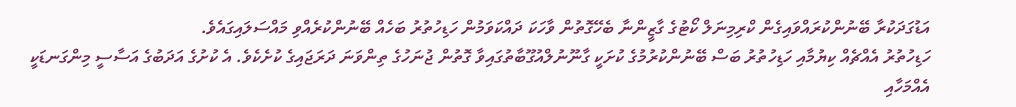އަޑުގަދަކުރާ ބޭނުންކުރައްވައިގެން ކްރިމިނަލް ކޯޓުގެ ގާޒީންނާ ބެހޭގޮތުން ވާހަކަ ދައްކަވަމުން ހަޑިހުތުރު ބަހެއް ބޭނުންކުރެއްވި މައްސަލައިގައެވެ.
ހަޑިހުތުރު އެއްޗެއް ކިޔުމާއި ހަޑިހުތުރު ބަސް ބޭނުންކުރުމުގެ ކުށަކީ ގާނޫނުލްއުގޫބާތުގައިވާ ގޮތުން ޖުނަހުގެ ތިންވަނަ ދަރަޖައިގެ ކުށެކެވެ. އެ ކުށުގެ އަދަބުގެ އަސާސީ މިންގަނޑަކީ އެއްމަހާއި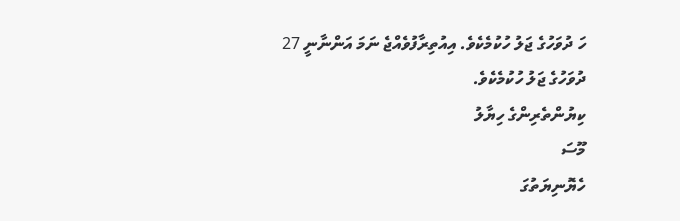ހަ ދުވަހުގެ ޖަލު ހުކުމެކެވެ. އިއުތިރާފުވެއްޖެ ނަމަ އަންނާނީ 27 ދުވަހުގެ ޖަލު ހުކުމެކެވެ.
ކިޔުންތެރިންގެ ހިޔާލު
މޫސަ
ހެޔޮނިޔަތުގަ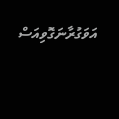އަވަގުރާނަގޮވިއަސް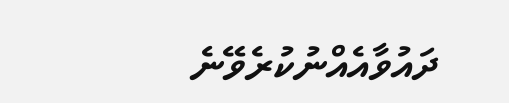ދައުވާއެއްނުކުރެވޭނެ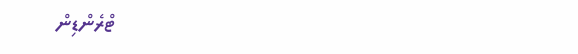ޓްރެންޑިން